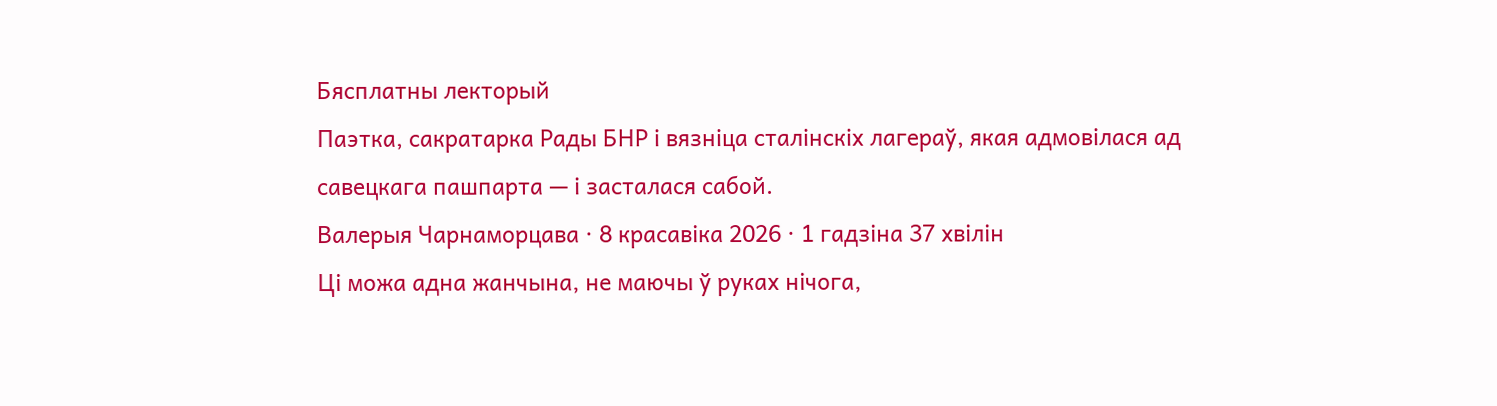Бясплатны лекторый
Паэтка, сакратарка Рады БНР і вязніца сталінскіх лагераў, якая адмовілася ад савецкага пашпарта — і засталася сабой.
Валерыя Чарнаморцава · 8 красавіка 2026 · 1 гадзіна 37 хвілін
Ці можа адна жанчына, не маючы ў руках нічога,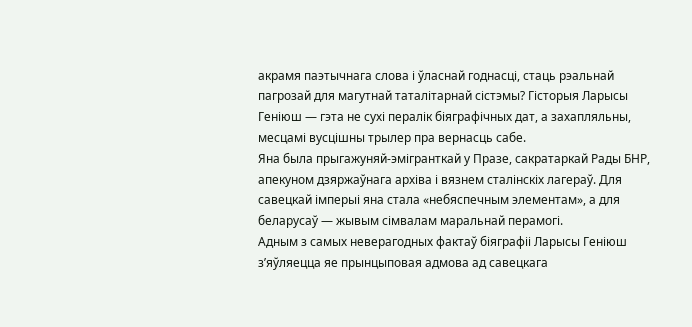акрамя паэтычнага слова і ўласнай годнасці, стаць рэальнай пагрозай для магутнай таталітарнай сістэмы? Гісторыя Ларысы Геніюш — гэта не сухі пералік біяграфічных дат, а захапляльны, месцамі вусцішны трылер пра вернасць сабе.
Яна была прыгажуняй-эмігранткай у Празе, сакратаркай Рады БНР, апекуном дзяржаўнага архіва і вязнем сталінскіх лагераў. Для савецкай імперыі яна стала «небяспечным элементам», а для беларусаў — жывым сімвалам маральнай перамогі.
Адным з самых неверагодных фактаў біяграфіі Ларысы Геніюш з’яўляецца яе прынцыповая адмова ад савецкага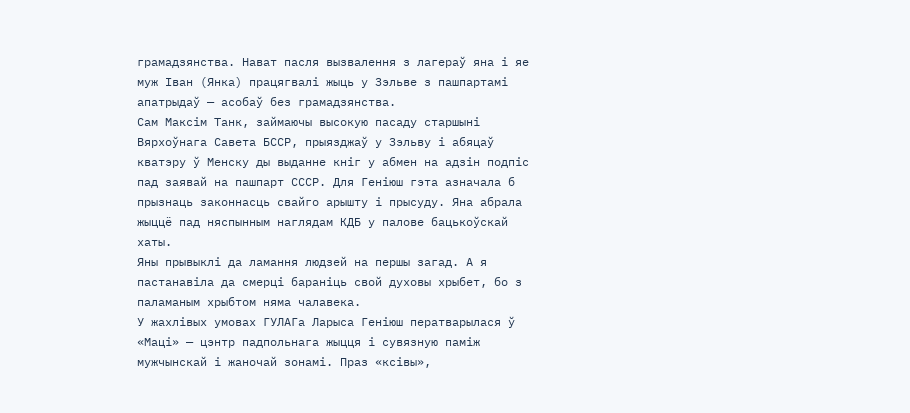грамадзянства. Нават пасля вызвалення з лагераў яна і яе муж Іван (Янка) працягвалі жыць у Зэльве з пашпартамі апатрыдаў — асобаў без грамадзянства.
Сам Максім Танк, займаючы высокую пасаду старшыні Вярхоўнага Савета БССР, прыязджаў у Зэльву і абяцаў кватэру ў Менску ды выданне кніг у абмен на адзін подпіс пад заявай на пашпарт СССР. Для Геніюш гэта азначала б прызнаць законнасць свайго арышту і прысуду. Яна абрала жыццё пад няспынным наглядам КДБ у палове бацькоўскай хаты.
Яны прывыклі да ламання людзей на першы загад. А я пастанавіла да смерці бараніць свой духовы хрыбет, бо з паламаным хрыбтом няма чалавека.
У жахлівых умовах ГУЛАГа Ларыса Геніюш ператварылася ў «Маці» — цэнтр падпольнага жыцця і сувязную паміж мужчынскай і жаночай зонамі. Праз «ксівы»,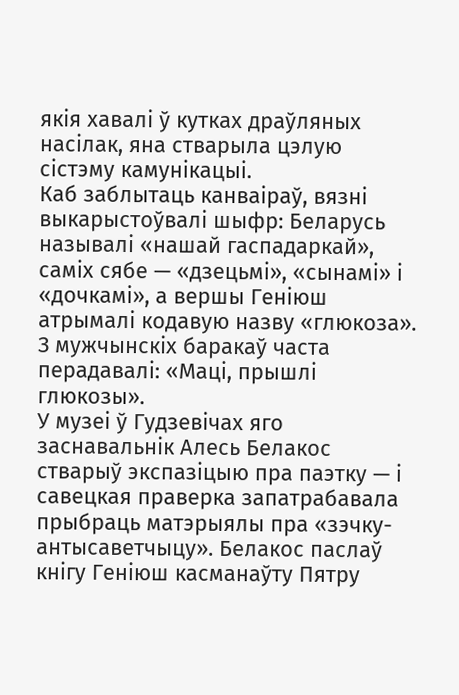якія хавалі ў кутках драўляных насілак, яна стварыла цэлую сістэму камунікацыі.
Каб заблытаць канваіраў, вязні выкарыстоўвалі шыфр: Беларусь называлі «нашай гаспадаркай», саміх сябе — «дзецьмі», «сынамі» і «дочкамі», а вершы Геніюш атрымалі кодавую назву «глюкоза». З мужчынскіх баракаў часта перадавалі: «Маці, прышлі глюкозы».
У музеі ў Гудзевічах яго заснавальнік Алесь Белакос стварыў экспазіцыю пра паэтку — і савецкая праверка запатрабавала прыбраць матэрыялы пра «зэчку-антысаветчыцу». Белакос паслаў кнігу Геніюш касманаўту Пятру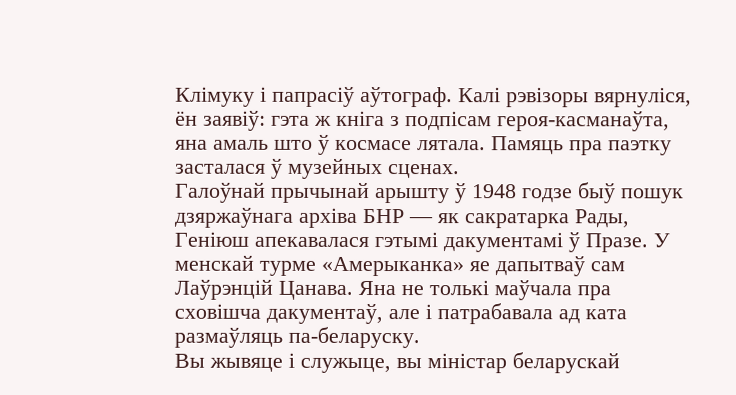Клімуку і папрасіў аўтограф. Калі рэвізоры вярнуліся, ён заявіў: гэта ж кніга з подпісам героя-касманаўта, яна амаль што ў космасе лятала. Памяць пра паэтку засталася ў музейных сценах.
Галоўнай прычынай арышту ў 1948 годзе быў пошук дзяржаўнага архіва БНР — як сакратарка Рады, Геніюш апекавалася гэтымі дакументамі ў Празе. У менскай турме «Амерыканка» яе дапытваў сам Лаўрэнцій Цанава. Яна не толькі маўчала пра сховішча дакументаў, але і патрабавала ад ката размаўляць па-беларуску.
Вы жывяце і служыце, вы міністар беларускай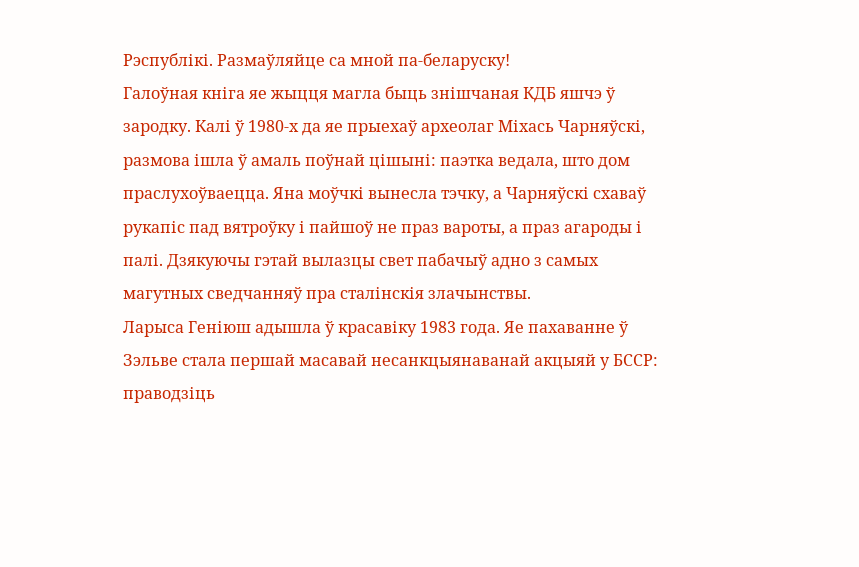Рэспублікі. Размаўляйце са мной па-беларуску!
Галоўная кніга яе жыцця магла быць знішчаная КДБ яшчэ ў зародку. Калі ў 1980-х да яе прыехаў археолаг Міхась Чарняўскі, размова ішла ў амаль поўнай цішыні: паэтка ведала, што дом праслухоўваецца. Яна моўчкі вынесла тэчку, а Чарняўскі схаваў рукапіс пад вятроўку і пайшоў не праз вароты, а праз агароды і палі. Дзякуючы гэтай вылазцы свет пабачыў адно з самых магутных сведчанняў пра сталінскія злачынствы.
Ларыса Геніюш адышла ў красавіку 1983 года. Яе пахаванне ў Зэльве стала першай масавай несанкцыянаванай акцыяй у БССР: праводзіць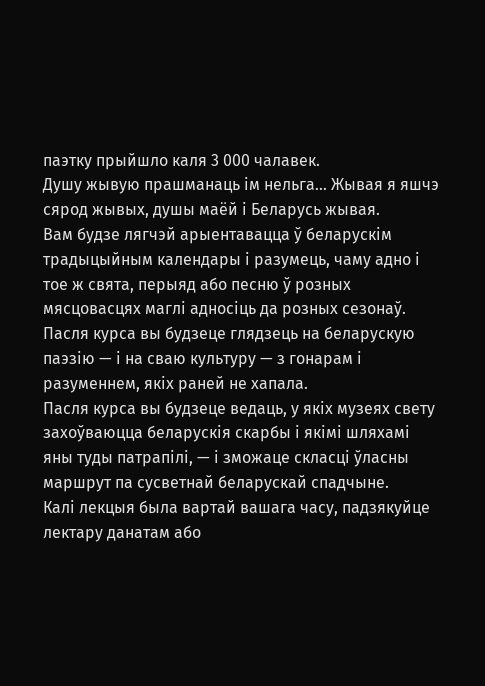паэтку прыйшло каля 3 000 чалавек.
Душу жывую прашманаць ім нельга… Жывая я яшчэ сярод жывых, душы маёй і Беларусь жывая.
Вам будзе лягчэй арыентавацца ў беларускім традыцыйным календары і разумець, чаму адно і тое ж свята, перыяд або песню ў розных мясцовасцях маглі адносіць да розных сезонаў.
Пасля курса вы будзеце глядзець на беларускую паэзію — і на сваю культуру — з гонарам і разуменнем, якіх раней не хапала.
Пасля курса вы будзеце ведаць, у якіх музеях свету захоўваюцца беларускія скарбы і якімі шляхамі яны туды патрапілі, — і зможаце скласці ўласны маршрут па сусветнай беларускай спадчыне.
Калі лекцыя была вартай вашага часу, падзякуйце лектару данатам або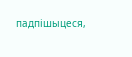падпішыцеся,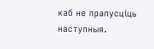каб не прапусціць наступныя.